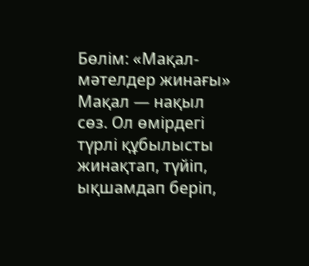Бөлім: «Мақал-мәтелдер жинағы»
Мақал — нақыл сөз. Ол өмірдегі түрлі құбылысты жинақтап, түйіп, ықшамдап беріп,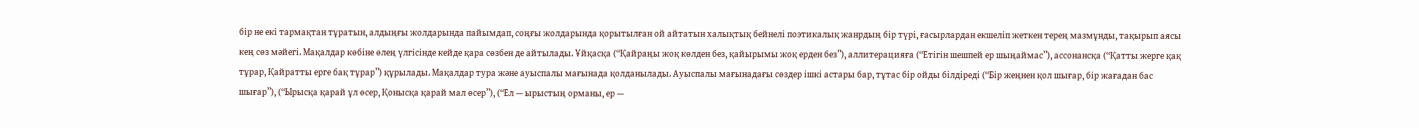бір не екі тармақтан тұратын, алдыңғы жолдарында пайымдап, соңғы жолдарында қорытылған ой айтатын халықтық бейнелі поэтикалық жанрдың бір түрі, ғасырлардан екшеліп жеткен терең мазмұнды, тақырып аясы кең сөз мәйегі. Мақалдар көбіне өлең үлгісінде кейде қара сөзбен де айтылады. Ұйқасқа (“Қайраңы жоқ көлден без, қайырымы жоқ ерден без”), аллитерацияға (“Етігін шешпей ер шыңаймас”), ассонансқа (“Қатты жерге қақ тұрар, Қайратты ерге бақ тұрар”) құрылады. Мақалдар тура және ауыспалы мағынада қолданылады. Ауыспалы мағынадағы сөздер ішкі астары бар, тұтас бір ойды білдіреді (“Бір жеңнен қол шығар, бір жағадан бас шығар”), (“Ырысқа қарай ұл өсер, Қонысқа қарай мал өсер”), (“Ел — ырыстың орманы, ер —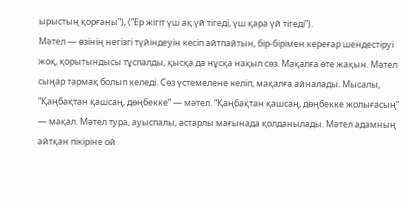ырыстың қорғаны”), (“Ер жігіт үш ақ үй тігеді, үш қара үй тігеді”).
Мәтел — өзінің негізгі түйіндеуін кесіп айтпайтын, бір-бірімен кереғар шендестіруі жоқ, қорытындысы тұспалды, қысқа да нұсқа нақыл сөз. Мақалға өте жақын. Мәтел сыңар тармақ болып келеді. Сөз үстемелене келіп, мақалға айналады. Мысалы, “Қаңбақтан қашсаң, дөңбекке” — мәтел. “Қаңбақтан қашсаң, дөңбекке жолығасың” — мақал. Мәтел тура, ауыспалы, астарлы мағынада қолданылады. Мәтел адамның айтқан пікіріне ой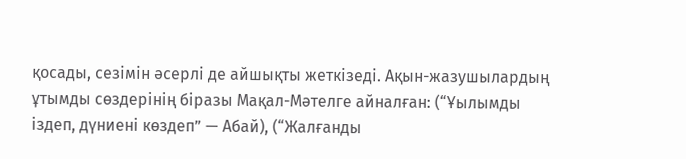қосады, сезімін әсерлі де айшықты жеткізеді. Ақын-жазушылардың ұтымды сөздерінің біразы Мақал-Мәтелге айналған: (“Ұылымды іздеп, дүниені көздеп” — Абай), (“Жалғанды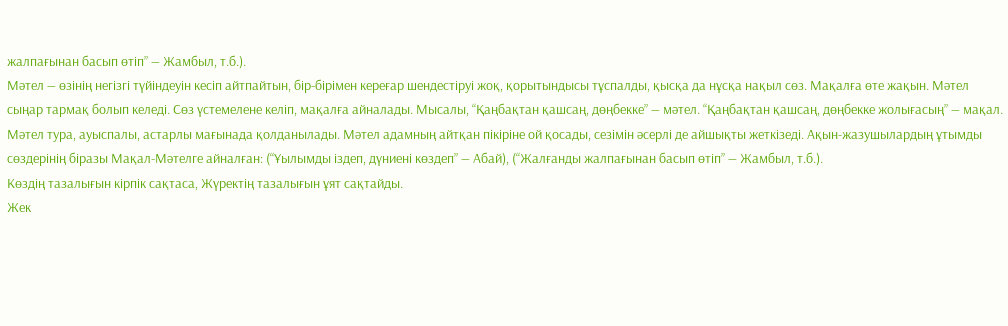жалпағынан басып өтіп” — Жамбыл, т.б.).
Мәтел — өзінің негізгі түйіндеуін кесіп айтпайтын, бір-бірімен кереғар шендестіруі жоқ, қорытындысы тұспалды, қысқа да нұсқа нақыл сөз. Мақалға өте жақын. Мәтел сыңар тармақ болып келеді. Сөз үстемелене келіп, мақалға айналады. Мысалы, “Қаңбақтан қашсаң, дөңбекке” — мәтел. “Қаңбақтан қашсаң, дөңбекке жолығасың” — мақал. Мәтел тура, ауыспалы, астарлы мағынада қолданылады. Мәтел адамның айтқан пікіріне ой қосады, сезімін әсерлі де айшықты жеткізеді. Ақын-жазушылардың ұтымды сөздерінің біразы Мақал-Мәтелге айналған: (“Ұылымды іздеп, дүниені көздеп” — Абай), (“Жалғанды жалпағынан басып өтіп” — Жамбыл, т.б.).
Көздің тазалығын кірпік сақтаса, Жүректің тазалығын ұят сақтайды.
Жек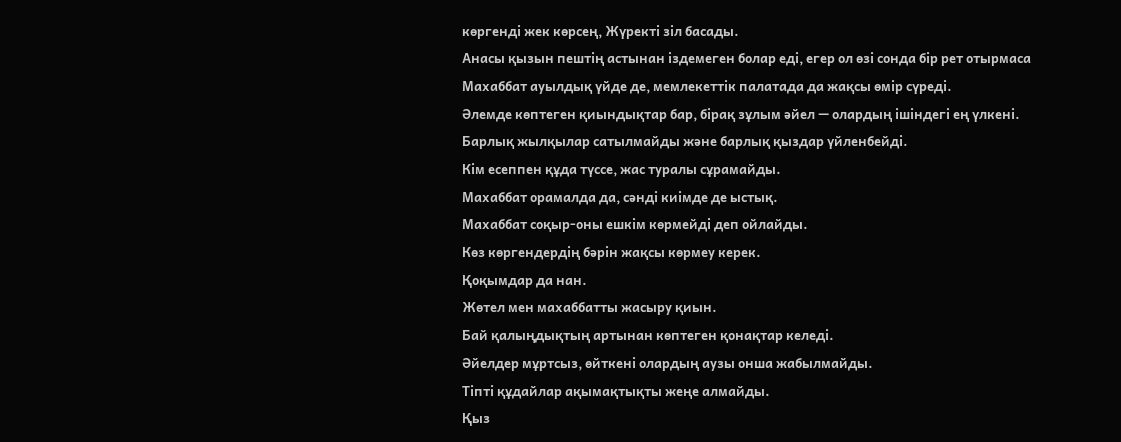көргенді жек көрсең, Жүректі зіл басады.
Анасы қызын пештің астынан іздемеген болар еді, егер ол өзі сонда бір рет отырмаса
Махаббат ауылдық үйде де, мемлекеттік палатада да жақсы өмір сүреді.
Әлемде көптеген қиындықтар бар, бірақ зұлым әйел — олардың ішіндегі ең үлкені.
Барлық жылқылар сатылмайды және барлық қыздар үйленбейді.
Кім есеппен құда түссе, жас туралы сұрамайды.
Махаббат орамалда да, сәнді киімде де ыстық.
Махаббат соқыр-оны ешкім көрмейді деп ойлайды.
Көз көргендердің бәрін жақсы көрмеу керек.
Қоқымдар да нан.
Жөтел мен махаббатты жасыру қиын.
Бай қалыңдықтың артынан көптеген қонақтар келеді.
Әйелдер мұртсыз, өйткені олардың аузы онша жабылмайды.
Тіпті құдайлар ақымақтықты жеңе алмайды.
Қыз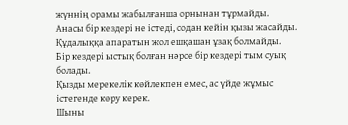жүннің орамы жабылғанша орнынан тұрмайды.
Анасы бір кездері не істеді, содан кейін қызы жасайды.
Құдалыққа апаратын жол ешқашан ұзақ болмайды.
Бір кездері ыстық болған нәрсе бір кездері тым суық болады.
Қызды мерекелік көйлекпен емес, ас үйде жұмыс істегенде көру керек.
Шыны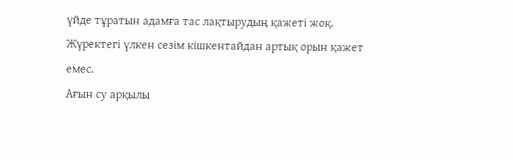үйде тұратын адамға тас лақтырудың қажеті жоқ.
Жүректегі үлкен сезім кішкентайдан артық орын қажет емес.
Ағын су арқылы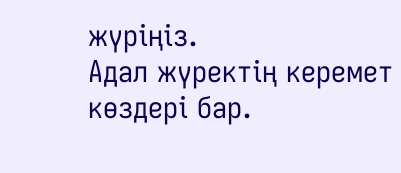жүріңіз.
Адал жүректің керемет көздері бар.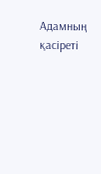Адамның қасіреті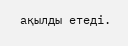ақылды етеді.